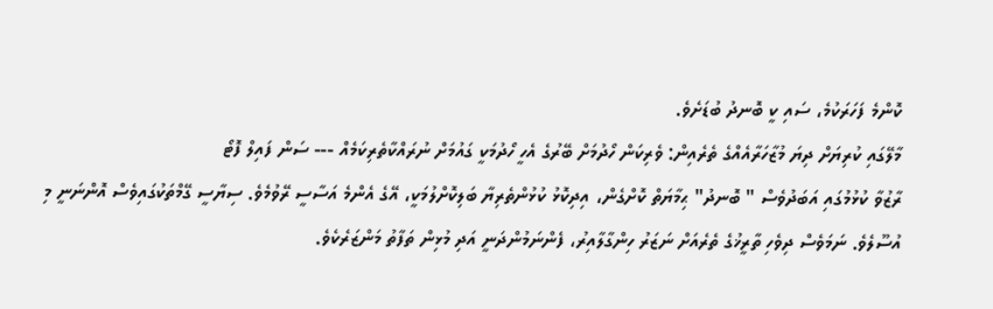ކޮންމެ ފަހަރަކުމެ، ސައި ކީ ބޮނދު ބުޑަށެވެ.
މާލޭގައި ކުރިޔަށް ދިޔަ މުޒާހަރާއެއްގެ ތެރެއިން: ވެރިކަން ހޯދުމަށް ބޭރުގެ އެހީ ހޯދުމަކީ ގައުމަށް ނުރައްކާތެރިކަމެއް --- ސަން ފައިލް ފޮޓޯ
ރާޒުވާ ކުޅުމުގައި އަބަދުވެސް " ބޮނދު" ޙިމާޔަތް ކޮށްގެން، އިދިކޮޅު ކުޅުންތެރިޔާ ބަލިކޮށްލުމަކީ، އޭގެ އެންމެ އަސާސީ ރޭވުމެވެ. ސިޔާސީ ގޭމްތަކުގައިވެސް އޮންނަނީ މި އުސޫލެވެ. ނަމަވެސް ދިވެހި ތާރީޚުގެ ތެރެއަށް ނަޒަރު ހިންގާލާއިރު، ފެންނަމުންދަނީ އަދި މުޅިން ތަފާތު މަންޒަރެކެވެ.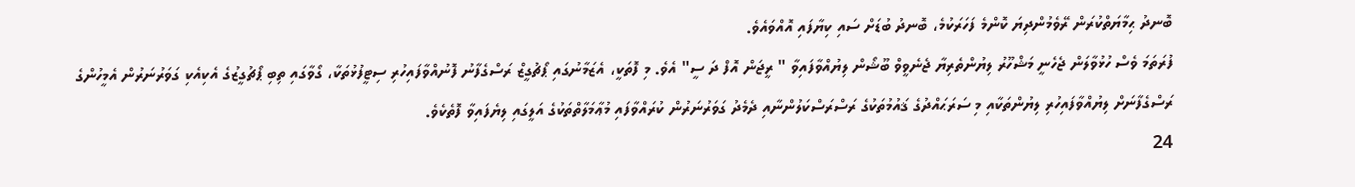ބޮނދު ޙިމާޔަތްކުރަން ރޭވެމުންދިޔަ ކޮންމެ ފަހަރަކުމެ، ބޮނދު ބުޑަށް ސައި ކިޔާފައި އޮއްވައެވެ.
ފުރަތަމަ ވެސް ހުޅުވާލަން ޖެހެނީ މަޝްހޫރު ލިޔުންތެރިޔާ ޖެނެވީވް ބޫޝޯން ލިޔުއްވާފައިވާ " ރީޖަން އޮފް ދަ ސީ" އެވެ. މި ފޮތަކީ، އެޒަމާނުގައި ޕޯޗުގީޒް ރަސްގެފާނު ފޮނުއްވާފައިހުރި ސިޓީފުޅުތަކާ، ގޯވާގައި ތިބި ޕޯޗުގީޒުގެ އެކިއެކި ގަވަރުނަރުން އެމީހުންގެ ރަސްގެފާނަށް ލިޔުއްވާފައިހުރި ލިޔުންތަކާއި މި ސަރަޙައްދުގެ ޤައުމުތަކުގެ ރަސްރަސްކަލުންނާއި ދެމެދު ގަވަރުނަރުން ކުރައްވާފައި މުޢާމަލާތްތަކުގެ އަލީގައި ލިޔެފައިވާ ފޮތެކެވެ.
24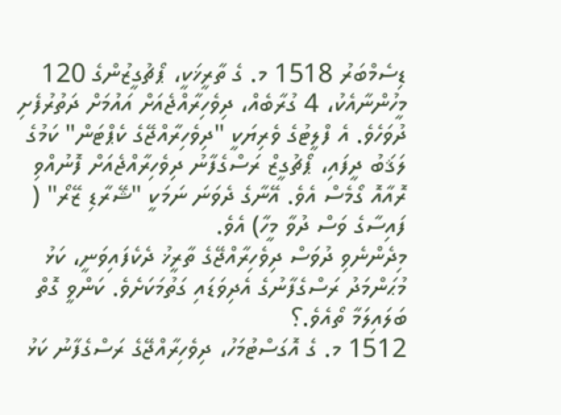ޑިސެމްބަރު 1518 މ. ގެ ތާރީޚަކީ، ޕޯޗުގީޒުންގެ 120 މީހުންނާއެކު، 4 ގުރާބެއް، ދިވެހިރާއްޖެއަށް އައުމަށް ދަތުރުފެށި ދުވަހެވެ. އެ ފްލީޓުގެ ވެރިޔަކީ "ދިވެހިރާއްޖޭގެ ކެޕްޓަން" ކަމުގެ ލަޤަބު ދީފައި، ޕޯޗުގީޒް ރަސްގެފާނު ދިވެހިރާއްޖެއަށް ފޮނުއްވި ރޮއާއޮ ގޯމެސް އެވެ. އޭނާގެ ދެވަނަ ނަމަކީ "ޝޭރާޑި ޒޭރޯ" ( ފައިސާގެ ވަސް ދުވާ މީހާ) އެވެ.
މިދެންނެވި ދުވަސް ދިވެހިރާއްޖޭގެ ތާރީޚު ދެކެފައިވަނީ، ކަޅު މުޙަންމަދު ރަސްގެފާނުގެ އެދިވަޑައި ގަތުމަކަށެވެ. ކަންވީ ގޮތް ބަލައިލަމާ ތޯއެވެ.؟
1512 މ. ގެ އޮގަސްޓުމަހު، ދިވެހިރާއްޖޭގެ ރަސްގެފާނު ކަޅު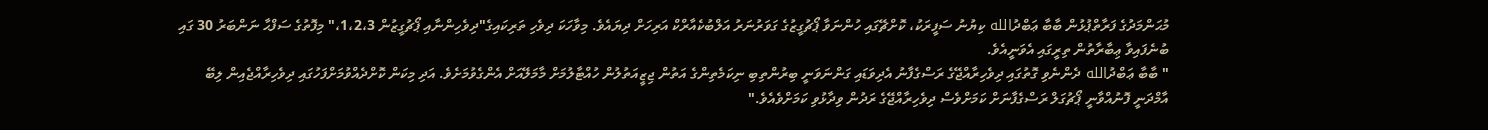މުޙަންމަދުގެ ފަރާތްޕުޅުން ބާބާ ޢަބްދުالله ކިޔުނު ސަފީރަކު، ކޮށްޗޭގައި ހުންނަވާ ޕޯޗުގީޒުގެ ގަވަރުނަރު އަލްބުކެއާރްކް އަރިހަށް ދިޔައެވެ. މިވާހަކަ ދިވެހި ތަރިކައިގެ"ދިވެހިންނާއި ޕޯޗުގީޒުން 1،2،3،" މިފޮތުގެ ސަފްޙާ ނަންބަރު 30 ގައި ބުނެފައިވާ ޢިބާރާތުން ތިރީގައި އެވަނީއެވެ.
" ބާބާ ޢަބްދުالله ދެންނެވި ގޮތުގައި ދިވެހިރާއްޖޭގެ ރަސްގެފާނު އެދިވަޑައި ގަންނަވަނީ ބިރުންތިބި ނިކަމެތިންގެ އަތުން ޖިޒީއަތުލުން ހުއްޓާލުމަށް މާމަލޭއަށް އެންގެވުމަށެވެ. އަދި މިކަން ކޮށްދެއްވުމަށްފަހުގައި ދިވެހިރާއްޖެއިން ލިބޭ އާމްދަނީ ފޮނުއްވާނީ ޕޯޗުގަލް ރަސްގެފާނަށް ކަމަށްވެސް ދިވެހިރާއްޖޭގެ ރަދުން ވިދާޅުވި ކަމަށްވެއެވެ."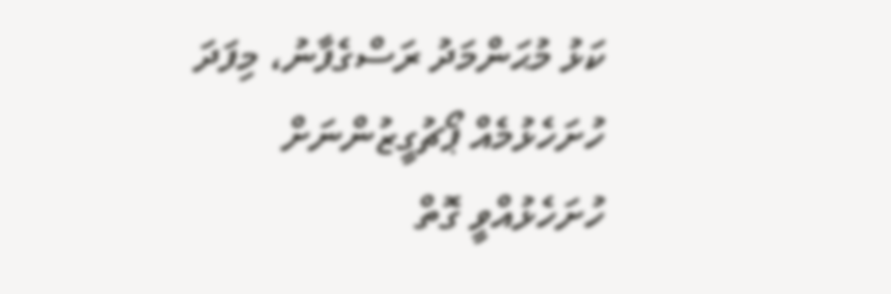ކަޅު މުޙަންމަދު ރަސްގެފާނު، މިފަދަ ހުށަހެޅުމެއް ޕޯޗުގީޒުންނަށް ހުށަހެޅުއްވީ ގޮތް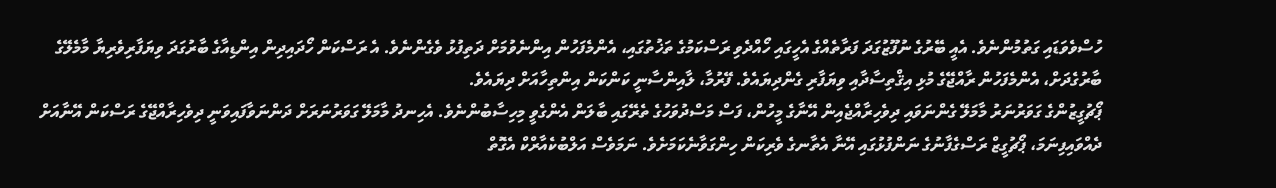ހުސްވެވަޑައި ގަތުމުންނެވެ. އެއީ ބޭރުގެ ނުފޫޒުގަދަ ފަރާތެއްގެ އެހީގައި ހޯއްދެވި ރަސްކަމުގެ ތަޚުތުގައި، އެންމެފަހުން އިންނެވުމަށް ދަތިފުޅު ވެގެންނެވެ. އެ ރަސްކަން ހޯދައިދިން އިންޑިއާގެ ބާރުގަދަ ވިޔަފާރިވެރިޔާ މާމެލޭގެ ބާރުގެދަށް، އެންމެފަހުން ރާއްޖޭގެ މުޅި އިޤްތިސާދާއި ވިޔަފާރި ގެންދިޔައެވެ. ފޭރުމާ، ލާއިންސާނީ ކަންކަން އިންތިހާއަށް ދިޔައެވެ.
ޕޯޗުގީޒުންގެ ގަވަރުނަރު މާމަލޭ ގެންނަވައި ދިވެހިރާއްޖެއިން އޭނާގެ މީހުން، ފަސް މަސްދުވަހުގެ ތެރޭގައި ބާލަން އެންގެވީ މިހިސާބުންނެވެ. އެހިނދު މާމަލޭ ގަވަރުނަރަށް ދަންނަވާފައިވަނީ ދިވެހިރާއްޖޭގެ ރަސްކަން އޭނާއަށް ދެއްވައިފިނަމަ، ޕޯޗުގީޒް ރަސްގެފާނުގެ ނަންފުޅުގައި އޭނާ އެތާނގެ ވެރިކަން ހިންގަވާނެކަމަށެވެ. ނަމަވެސް އަލްބުކެއާރްކް އެގޮތް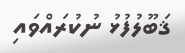ޤަބޫލުފުޅު ނުކުރައްވައި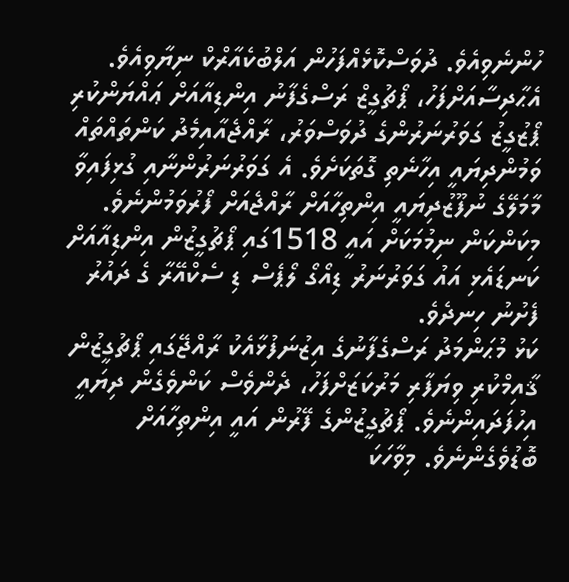ހުންނެވިއެވެ. ދުވަސްކޮޅެއްފަހުން އަލްބުކެއާރްކް ނިޔާވިއެވެ.
އެޙާދިސާއަށްފަހު، ޕޯޗުގީޒް ރަސްގެފާނު އިންޑިއާއަށް ޢައްޔަންކުރި ޕޯޒުގީޒު ގަވަރުނަރުންގެ ދުވަސްވަރު، ރާއްޖެއާއިމެދު ކަންތައްތައް ވަމުންދިޔައީ އިހާނެތި ގޮތަކަށެވެ. އެ ގަވަރުނަރުންނާއި ގުޅިފައިވާ މާމަލޭގެ ނުފޫޒުދިޔައީ އިންތިހާއަށް ރާއްޖެއަށް ފޯރުވަމުންނެވެ. މިކަންކަން ނިމުމަކަށް އައީ 1518ގައި ޕޯޗުގީޒުން އިންޑިއާއަށް ކަނޑައެޅި އައު ގަވަރުނަރު ޑިއޯގޯ ލޯޕެސް ޑި ސެކްއޭރާ ގެ ދައުރު ފެށުނު ހިނދެވެ.
ކަޅު މުޙަންމަދު ރަސްގެފާނުގެ އިޒުނަފުޅާއެކު ރާއްޖޭގައި ޕޯޗުގީޒުން ޤާއިމްކުރި ވިޔަފާރި މަރުކަޒަށްފަހު، ދެންވެސް ކަންވެގެން ދިޔައީ އިހުފަދައިންނެވެ. ޕޯޗުގީޒުންގެ ފޭރުން އައީ އިންތިހާއަށް ބޮޑުވެގެންނެވެ. މިވާހަކަ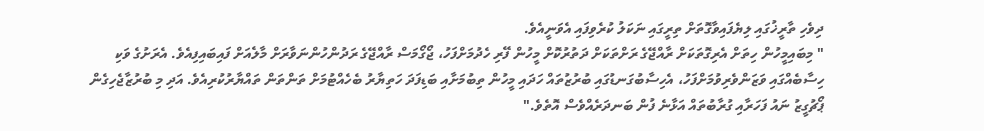ދިވެހި ތާރީޚުގައި ލިޔެފައިވާގޮތަށް ތިރީގައި ނަކަލު ކުރެވިފައި އެވަނީއެވެ.
" މިބައިމީހުން ހިތަށް އެރިގޮތަކަށް ރާއްޖޭގެ ރަށްތަކަށް ދަތުރުކޮށް މީހުން ފޭރި ހެދުމަށްފަހު، ޖޯގޯމަސް ރާއްޖޭގެ ރަދުންހުންނަވާރަށް މާލެއަށް ފައިބައިފިއެވެ. އެރަށުގެ ވަކި ހިސާބެއްގައި ވަޒަންވެރިވުމަށްފަހު، އެހިސާބުގަނޑުގައި ބުރުޒުތައް ހަދައި މީހުން ތިބުމަށާއި ބަޑިފަދަ ހަތިޔާރު ބެހެއްޓުމަށް ތަންތަން ތައްޔާރުކުރިއެވެ. އަދި މި ބުރުޒާޖެހިގެން ޕޯޗުގީޒު ނައު ފަހަރާއި ގުރާބުތައް އަޅާނެ ފުން ބަނދަރެއްވެސް އޮތެވެ."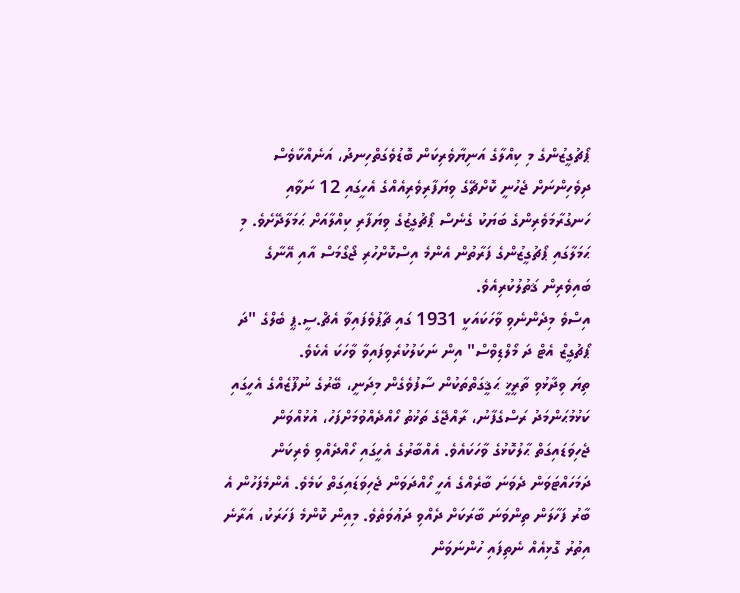ޕޯޗުގީޒުންގެ މި ކިއްލާގެ އަނިޔާވެރިކަން ބޮޑުވެގަތްހިނދު، އަނެއްކާވެސް ދިވެހިންނަށް ޖެހުނީ ކޮށްޗޭގެ ވިޔަފާރިވެރިއެއްގެ އެހީގައި 12 ނަވާއި ހަނގުރާމަވެރިންގެ ބަޔަކު ގެނެސް ޕޯޗުގީޒުގެ ވިޔަފާރި ކިއްލާއަށް ޙަމަލާދޭށެވެ. މި ޙަމަލާގައި ޕޯޗުގީޒުންގެ ފަރާތުން އެންމެ އިސްކޮށްހުރި ޖޯގޯމަސް އާއި އޭނާގެ ބައިވެރިން ޤަތުލުކުރިއެވެ.
އިސްވެ މިދެންނެވި ވާހަކައަކީ 1931 ގައި ޗާޕުވެފައިވާ އެޗް.ސީ.ޕީ ބެލްގެ "ދަ ޕޯޗުގީޒް އެޓް ދަ މޯލްޑިވްސް" އިން ނަކަލުކުރެވިފައިވާ ވާހަކަ އެކެވެ.
ތިޔަ ވިދާޅުވި ތާރީޚީ ޙަޤީގަތްތަކުން ސާފުވެގެން މިދަނީ، ބޭރުގެ ނުފޫޒެއްގެ އެހީގައި ކަޅުމުޙަންމަދު ރަސްގެފާނު، ރާއްޖޭގެ ތަޚުތު ހޯއްދެއްވުމަށްފަހު، އުޅުއްވަން ޖެހިވަޑައިގަތް ޙާލުކޮޅުގެ ވާހަކައެވެ. އެއްބާރުގެ އެހީގައި ހޯއްދެއްވި ވެރިކަން ދަމަހައްޓަވަން ދެވަނަ ބާރެއްގެ އެހީ ހޯއްދަވަން ޖެހިވަޑައިގަތް ކަމެވެ. އެންމެފަހުން އެ ބާރު ފަހާލަން ތިންވަނަ ބާރަކަށް ދެއްވި ދަޢުވަތެވެ. މިއިން ކޮންމެ ފަހަރަކު، އަރާނެ އިތުރު ގޮޅިއެއް ނެތިފައި ހުންނަވަން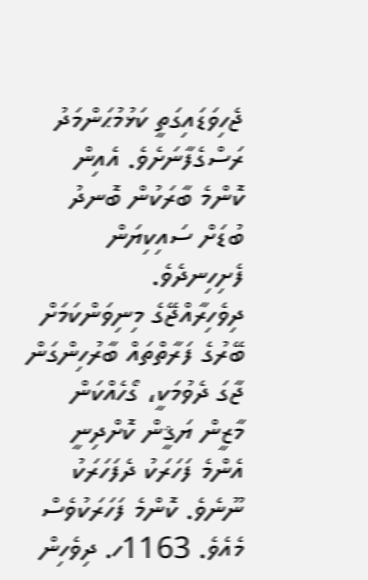ޖެހިވަޑައިގަތީ ކަޅުމުޙަންމަދު ރަސްގެފާނަށެވެ. އެއިން ކޮންމެ ބާރަކުން ބޮނދު ބުޑަށް ސައިކިޔަން ފެށިހިނދެވެ.
ދިވެހިރާއްޖޭގެ މިނިވަންކަމަށް ބޭރުގެ ފަރާތްތައް ބާރުހިންގަން ޖާގަ ދެވުމަކީ، ގޯހެއްކަން މާޒީން ޔަޤީން ކޮށްދިނީ އެންމެ ފަހަރަކު ދެފަހަރަކު ނޫނެވެ. ކޮންމެ ފަހަރަކުވެސް މެއެވެ. 1163ހ. ދިވެހިން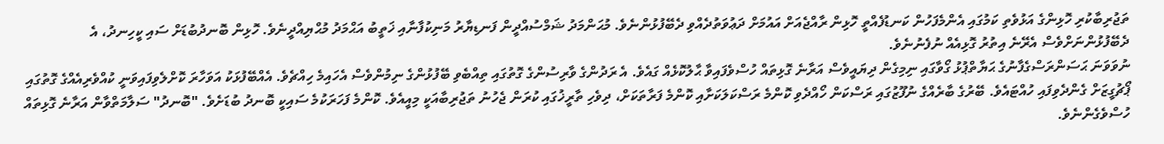ތަޖުރިބާކުރި ހޮޅިންގެ އަޅުވެތި ކަމުގައި އެންމެފަހުން ކަނޑުފެއްތީ ހޮޅިން ރާއްޖެއަށް އައުމަށް ދަޢުވަތުދެއްވި ދެބޭފުޅުންނެވެ. މުޙަންމަދު ޝަމްސުއްދީން ފަނޑިޔާރު މަނިކުފާނާއި ޚަތީބު އަޙްމަދު މުޙްޔިއްދީނެވެ. ހޮޅިން ބޮނދުބުޑަށް ސައި ކީހިނދު، އެ ދެބޭފުޅުންނަށްވެސް އެރޭނެ އިތުރު ގޮޅިއެއް ނުފެނުނެވެ.
ނުވަވަނަ ޙަސަންރަސްގެފާނުގެ ޙަޔާތްޕުޅު ގޯވާގައި ނިމިގެން ދިޔައީވެސް އަރާނެ ގޮޅިތައް ހުސްވެފައިވާ ޙާލުކޮޅެއް ގައެވެ. އެ ރަދުންގެ ވާރިސުންގެ ގޮތުގައި ތިއްބެވި ބޭފުޅުންގެ ނިމުންވެސް އެހައިމެ ހިއްޗެވެ. އެއްބޭފުޅަކު އަވަހާރަ ކޮށްލެވިފައިވަނީ ކުއްވެރިއެއްގެ ގޮތުގައި ޕޯޗުގީޒަށް ގެންދެވިފައި ހުއްޓައެވެ. ބޭރުގެ ބާރެއްގެ ނުފޫޒުގައި ރަސްކަން ހޯއްދެވި ކޮންމެ ރަސްކަލަކަށާއި ކޮންމެ ފަރާތަކަށް، ދިވެހި ތާރީޚުގައި ކުރަން ޖެހުނު ތަޖުރިބާއަކީ މިއީއެވެ. ކޮންމެ ފަހަރަކުމެ ސައިކީ ބޮނދު ބުޑަށެވެ. "ބޮނދު" ސަލާމަތްވާން އަރާނެ ގޮޅިތައް ހުސްވެގެންނެވެ.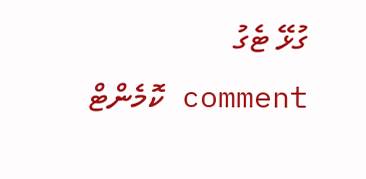ގުޅޭ ޓެގު
comment ކޮމެންޓް